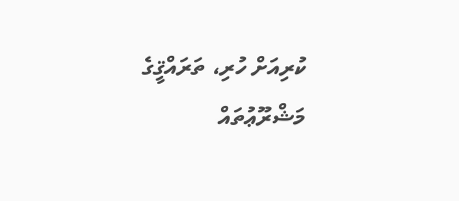ކުރިއަށް ހުރި، ތަރައްޤީގެ މަޝްރޫޢުތައް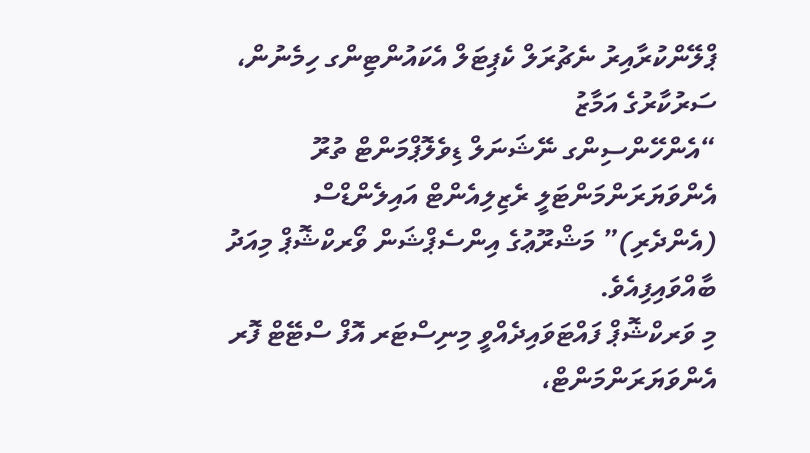ޕްލޭންކުރާއިރު ނެޗުރަލް ކެޕިޓަލް އެކައުންޓިންގ ހިމެނުން، ސަރުކާރުގެ އަމާޒު
“އެންހޭންސިންގ ނޭޝަނަލް ޑިވެލޮޕްމަންޓް ތުރޫ އެންވަޔަރަންމަންޓަލީ ރެޒިލިއެންޓް އައިލެންޑްސް (އެންދެރި)” މަޝްރޫޢުގެ އިންސެޕްޝަން ވޯރކްޝޮޕް މިއަދު ބާއްވައިފިއެވެ.
މި ވަރކްޝޮޕް ފައްޓަވައިދެއްވީ މިނިސްޓަރ އޮފް ސްޓޭޓް ފޮރ އެންވަޔަރަންމަންޓް،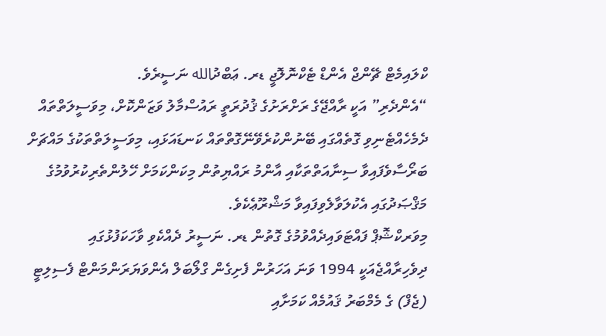ކްލައިމެޓް ޗޭންޖް އެންޑް ޓެކްނޮލޮޖީ ޑރ. ޢަބްދުالله ނަސީރެވެ.
“އެންދެރި” އަކީ ރާއްޖޭގެ ރަށްރަށުގެ ޤުދުރަތީ ރައުސްމާލު ވަޒަންކޮށް، މިވަސީލަތްތައް ދެމެހެއްޓެނިވި ގޮތެއްގައި ބޭނުންކުރެވޭނޭގޮތްތައް ކަނޑައަޅައި، މިވަސީލަތްތަކުގެ މައްޗަށް ބަރޯސާވެފައިވާ ސިނާއަތްތަކާއި އާންމު ރައްޔިތުން މިކަންކަމަށް ހޭލުންތެރިކުރުވުމުގެ މަޤްޞަދުގައި އެކުލަވާލެވިފައިވާ މަޝްރޫޢެކެވެ.
މިވަރކްޝޮޕް ފައްޓަވައިދެއްވުމުގެ ގޮތުން ޑރ. ނަސީރު ދެއްކެވި ވާހަކަފުޅުގައި ދިވެހިރާއްޖެއަކީ 1994 ވަނަ އަހަރުން ފެށިގެން ގްލޯބަލް އެންވަޔަރަންމަންޓް ފެސިލިޓީ (ޖެފް) ގެ މެމްބަރު ޤައުމެއް ކަމަށާއި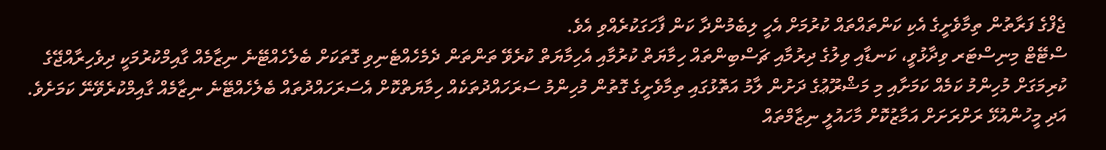ޖެފްގެ ފަރާތުން ތިމާވެށީގެ އެކި ކަންތައްތައް ކުރުމަށް އެހީ ލިބެމުންދާ ކަން ފާހަގަކުރެއްވި އެވެ.
ސްޓޭޓް މިނިސްޓަރ ވިދާޅުވީ، ކަނޑާއި ވިލުގެ ދިރުމާއި ޗަސްބިންތައް ހިމާޔަތް ކުރުމާއި އެހިމާޔަތް ކުރެވޭ ތަންތަން ދެމެހެއްޓެނިވި ގޮތަކަށް ބެލެހެއްޓޭނެ ނިޒާމެއް ގާއިމްކުރުމަކީ ދިވެހިރާއްޖޭގެ ކުރިމަގަށް މުހިންމު ކަމެއް ކަމަށާއި މި މަޝްރޫޢުގެ ދަށުން ލާމު އަތޮޅުގައި ތިމާވެށީގެ ގޮތުން މުހިންމު ސަރަހައްދުތަކެއް ހިމާޔަތްކޮށް އެސަރަހައްދުތައް ބެލެހެއްޓޭނެ ނިޒާމެއް ގާއިމްކުރެވޭނޭ ކަމަށެވެ. އަދި މީހުންއުޅޭ ރަށްރަށަށް އަމާޒުކޮށް މާހައުލީ ނިޒާމްތައް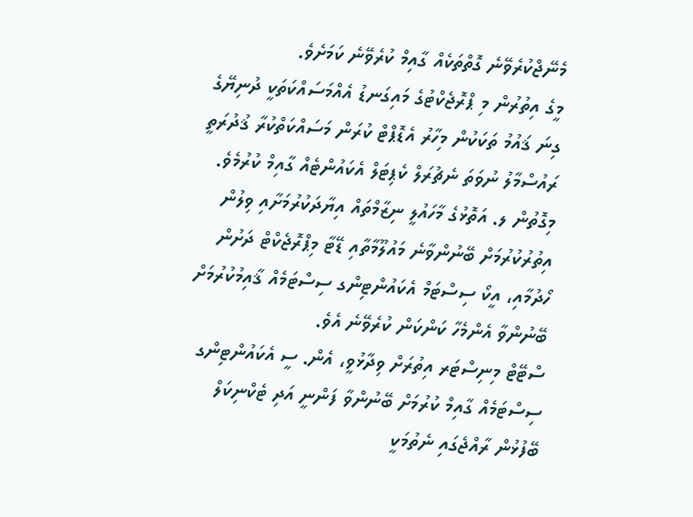މެނޭޖްކުރެވޭނެ ގޮތްތަކެއް ގާއިމް ކުރެވޭނެ ކަމަށެވެ.
މީގެ އިތުރުން މި ޕްރޮޖެކްޓުގެ މައިގަނޑު އެއްމަސައްކަތަކީ ދުނިޔޭގެ ގިނަ ޤައުމު ތަކަކުން މިހާރު އެޑޮޕްޓް ކުރަން މަސައްކަތްކުރާ ޤުދުރަތީ ރައުސްމާލު ނުވަތަ ނެޗުރަލް ކެޕިޓަލް އެކައުންޓެއް ގާއިމް ކުރުމެވެ. މިގޮތުން ލ. އަތޮޅުގެ މާހައުލީ ނިޒާމްތައް އިޔާދަކުރުމަށާއި ވިލުން އިތުރުކުރުމަށް ބޭނުންވާނެ މައުލޫމާތާއި ޑޭޓާ މިޕްރޮޖެކްޓް ދަށުން ހޯދުމާއި، އީކޯ ސިސްޓަމް އެކައުންޓިންގ ސިސްޓަމެއް ޤާއިމުކުރުމަށް ބޭނުންވާ އެންމެހާ ކަންކަން ކުރެވޭނެ އެވެ.
ސްޓޭޓް މިނިސްޓަރ އިތުރަށް ވިދާޅުވީ، އެން. ސީ އެކައުންޓިންގ ސިސްޓަމެއް ގާއިމް ކުރުމަށް ބޭނުންވާ ފަންނީ އަދި ޓެކްނިކަލް ބޭފުޅުން ރާއްޖެގައި ނެތުމަކީ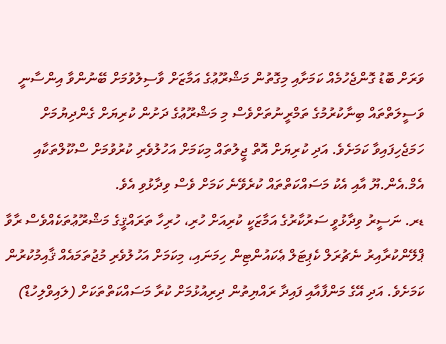ވަރަށް ބޮޑު ގޮންޖެހުމެއް ކަމަށާއި މިގޮތުން މަޝްރޫޢުގެ އަމާޒަށް ވާސިލުވުމަށް ބޭނުންވާ އިންސާނީ ވަސީލަތްތައް ބިނާކުރުމުގެ ތަމްރީނުތަށްވެސް މި މަޝްރޫޢުގެ ދަށުން ކުރިޔަށް ގެންދިޔުމަށް ހަމަޖެހިފައިވާ ކަމަށެވެ. އަދި ކުރިޔަށް އޮތް ޖީލުތައް މިކަމަށް އަހުލުވެރި ކުރުވުމަށް ސްކޫލްތަކާއި އެމް.އެން.ޔޫ އާއި އެކު މަސައްކަތްތައް ކުރެވޭނެ ކަމަށް ވެސް ވިދާޅުވި އެވެ.
ޑރ. ނަސީރު ވިދާޅުވީ ސަރުކާރުގެ އަމާޒަކީ ކުރިއަށް ހުރި، ހުރިހާ ތަރައްޤީގެ މަޝްރޫޢުތަކެއްވެސް ރާވާ ޕްލޭންކުރާއިރު ނެޗުރަލް ކެޕިޓަލް ޢެކައުންޓިން ހިމަނައި، މިކަމަށް އަހުލުވެރި މުޖުތަމައެއް ޤާއިމުކުރުން ކަމަށެވެ. އަދި އޭގެ މަންފާއާއި ފައިދާ ރައްޔިތުން ދިރިއުޅުމަށް ކުރާ މަސައްކަތްތަކަށް (ލައިވްލިހުޑް)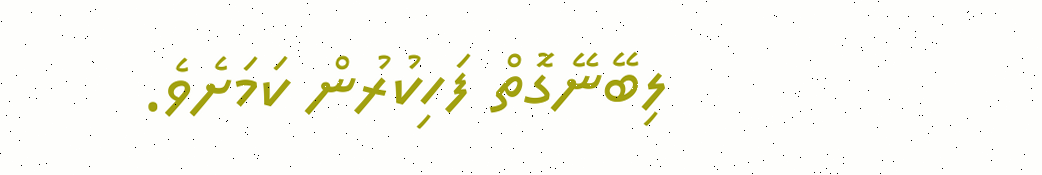ލިބޭނޭގޮތް ފަހިކުރުން ކަމަށެވެ.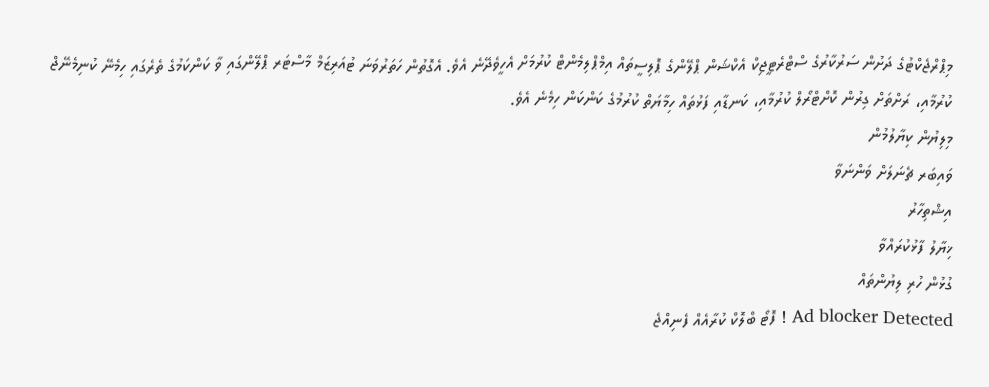މިޕްރްޖެކްޓުގެ ދަށުން ސަރުކާރުގެ ސްޓްރެޓީޖިކް އެކްޝަން ޕްލޭންގެ ޕޮލިސީތައް އިމްޕްލިމެންޓް ކުރުމަށް އެހީވެދޭނެ އެވެ. އެގޮތުން ހަތަރުވަނަ ޓުއަރިޒަމް މާސްޓަރ ޕްލޭންގައި ވާ ކަންކަމުގެ ތެރެގައި ހިމެނޭ ކުނިމެނޭޖް ކުރުމާއި، ރަށްތަށް ގިރުން ކޮށްޓްރޯލް ކުރުމާއި، ކަނޑާއި ފަޅުތައް ހިމާޔަތް ކުރުމުގެ ކަންކަން ހިމެނެ އެވެ.
މިލިޔުން ކިޔާލުމުން
ވައިބަރ ޗެނަލަށް ވަންނަވާ
އިޝްތިހާރު
ޚިޔާލު ފާޅުކުރައްވާ
ގުޅުން ހުރި ލިޔުންތައް
Ad blocker Detected ! ފޮޓޯ ބްލޮކް ކުރާއެއް ފެނިއްޖެ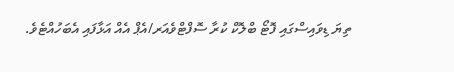ތިޔަ ޑިވައިސްގައި ފޮޓޯ ބްލޮކް ކުރާ ސޮފްޓްވެއަރ/އެޕް އެއް އަޅާފައި އެބަހުއްޓެވެ.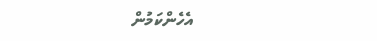އެހެންކަމުން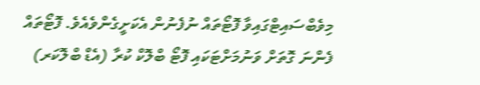މިވެބްސައިޓްގައިވާ ފޮޓޯތައް ނުފެނުން އެކަށީގެންވެއެވެ. ފޮޓޯތައް ފެންނަ ގޮތަށް ވަނުމަށްޓަކައި ފޮޓޯ ބްލޮކް ކުރާ (އެޑް ބްލޮކަރ)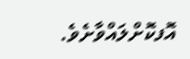އޮފކޮށްލައްވާށެވެ.